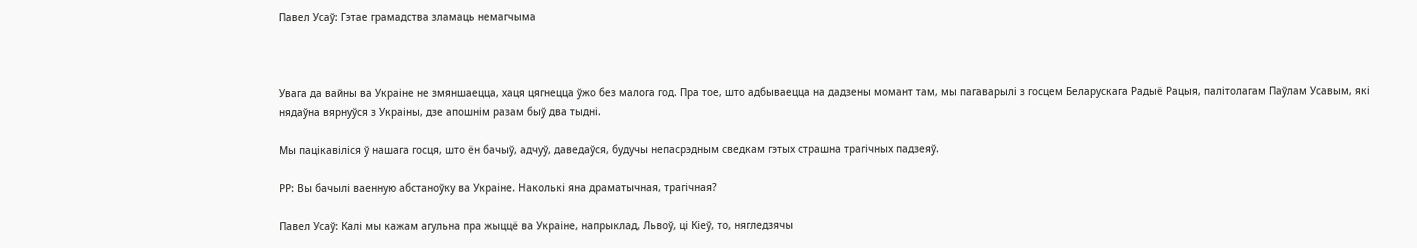Павел Усаў: Гэтае грамадства зламаць немагчыма



Увага да вайны ва Украіне не змяншаецца, хаця цягнецца ўжо без малога год. Пра тое, што адбываецца на дадзены момант там, мы пагаварылі з госцем Беларускага Радыё Рацыя, палітолагам Паўлам Усавым, які нядаўна вярнуўся з Украіны, дзе апошнім разам быў два тыдні.

Мы пацікавіліся ў нашага госця, што ён бачыў, адчуў, даведаўся, будучы непасрэдным сведкам гэтых страшна трагічных падзеяў.

РР: Вы бачылі ваенную абстаноўку ва Украіне. Наколькі яна драматычная, трагічная?

Павел Усаў: Калі мы кажам агульна пра жыццё ва Украіне, напрыклад, Львоў, ці Кіеў, то, нягледзячы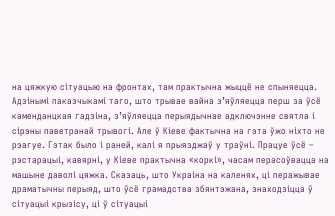на цяжкую сітуацыю на фронтах, там практычна жыццё не спыняецца. Адзінымі паказчыкамі таго, што трывае вайна з’яўляецца перш за ўсё каменданцкая гадзіна, з’яўляецца перыядычнае адключэнне святла і сірэны паветранай трывогі. Але ў Кіеве фактычна на гэта ўжо ніхто не рэагуе. Гэтак было і раней, калі я прыязджаў у траўні. Працуе ўсё – рэстарацыі, кавярні, у Кіеве практычна «коркі», часам перасоўвацца на машыне даволі цяжка. Сказаць, што Украіна на каленях, ці перажывае драматычны перыяд, што ўсё грамадства збянтэжана, знаходзіцца ў сітуацыі крызісу, ці ў сітуацыі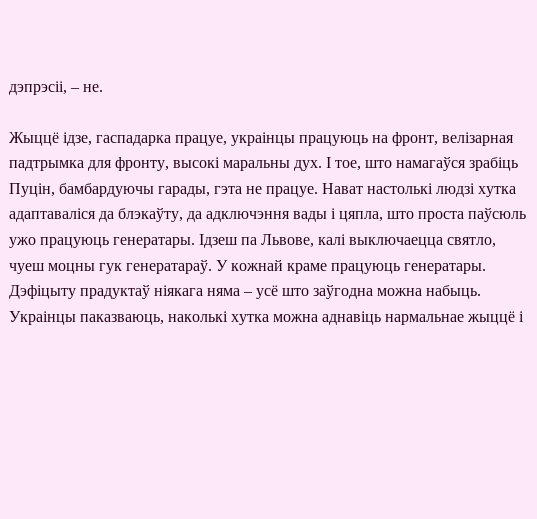дэпрэсіі, – не.

Жыццё ідзе, гаспадарка працуе, украінцы працуюць на фронт, велізарная падтрымка для фронту, высокі маральны дух. І тое, што намагаўся зрабіць Пуцін, бамбардуючы гарады, гэта не працуе. Нават настолькі людзі хутка адаптаваліся да блэкаўту, да адключэння вады і цяпла, што проста паўсюль ужо працуюць генератары. Ідзеш па Львове, калі выключаецца святло, чуеш моцны гук генератараў. У кожнай краме працуюць генератары. Дэфіцыту прадуктаў ніякага няма – усё што заўгодна можна набыць. Украінцы паказваюць, наколькі хутка можна аднавіць нармальнае жыццё і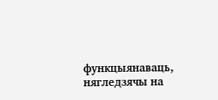функцыянаваць, нягледзячы на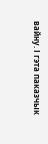вайну. І гэта паказчык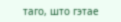таго, што гэтае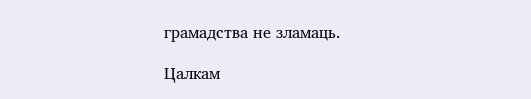грамадства не зламаць.

Цалкам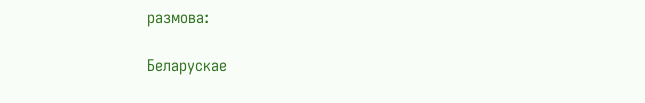размова:

Беларускае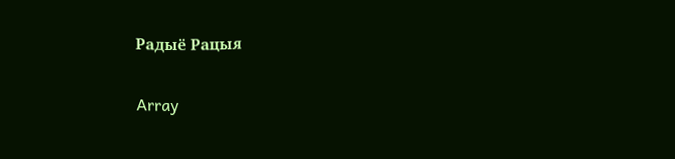Радыё Рацыя

Array